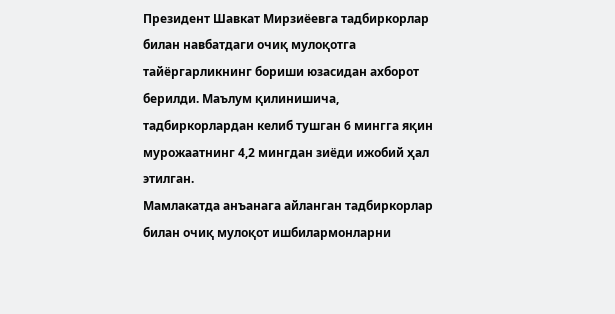Президент Шавкат Мирзиёевга тадбиркорлар билан навбатдаги очиқ мулоқотга тайёргарликнинг бориши юзасидан ахборот берилди. Маълум қилинишича, тадбиркорлардан келиб тушган 6 мингга яқин мурожаатнинг 4,2 мингдан зиёди ижобий ҳал этилган.
Мамлакатда анъанага айланган тадбиркорлар билан очиқ мулоқот ишбилармонларни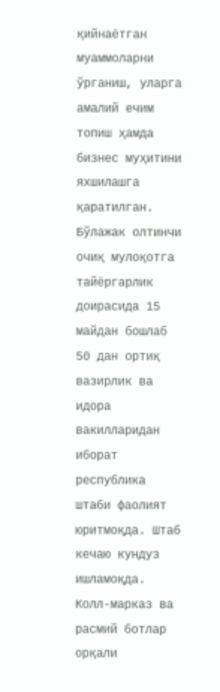қийнаётган муаммоларни ўрганиш, уларга амалий ечим топиш ҳамда бизнес муҳитини яхшилашга қаратилган.
Бўлажак олтинчи очиқ мулоқотга тайёргарлик доирасида 15 майдан бошлаб 50 дан ортиқ вазирлик ва идора вакилларидан иборат республика штаби фаолият юритмоқда. Штаб кечаю кундуз ишламоқда.
Колл-марказ ва расмий ботлар орқали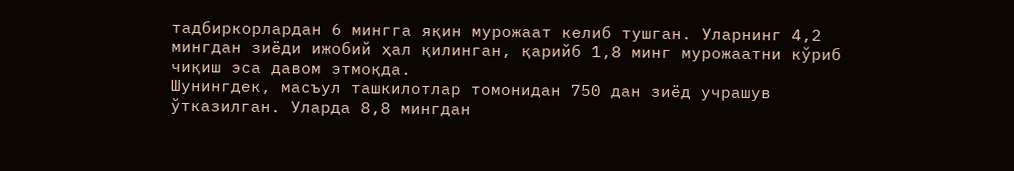тадбиркорлардан 6 мингга яқин мурожаат келиб тушган. Уларнинг 4,2 мингдан зиёди ижобий ҳал қилинган, қарийб 1,8 минг мурожаатни кўриб чиқиш эса давом этмоқда.
Шунингдек, масъул ташкилотлар томонидан 750 дан зиёд учрашув ўтказилган. Уларда 8,8 мингдан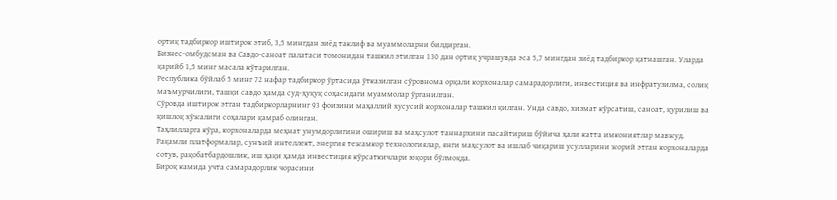ортиқ тадбиркор иштирок этиб, 3,5 мингдан зиёд таклиф ва муаммоларни билдирган.
Бизнес-омбудсман ва Савдо-саноат палатаси томонидан ташкил этилган 130 дан ортиқ учрашувда эса 5,7 мингдан зиёд тадбиркор қатнашган. Уларда қарийб 1,5 минг масала кўтарилган.
Республика бўйлаб 5 минг 72 нафар тадбиркор ўртасида ўтказилган сўровнома орқали корхоналар самарадорлиги, инвестиция ва инфратузилма, солиқ маъмурчилиги, ташқи савдо ҳамда суд-ҳуқуқ соҳасидаги муаммолар ўрганилган.
Сўровда иштирок этган тадбиркорларнинг 93 фоизини маҳаллий хусусий корхоналар ташкил қилган. Унда савдо, хизмат кўрсатиш, саноат, қурилиш ва қишлоқ хўжалиги соҳалари қамраб олинган.
Таҳлилларга кўра, корхоналарда меҳнат унумдорлигини ошириш ва маҳсулот таннархини пасайтириш бўйича ҳали катта имкониятлар мавжуд. Рақамли платформалар, сунъий интеллект, энергия тежамкор технологиялар, янги маҳсулот ва ишлаб чиқариш усулларини жорий этган корхоналарда сотув, рақобатбардошлик, иш ҳақи ҳамда инвестиция кўрсаткичлари юқори бўлмоқда.
Бироқ камида учта самарадорлик чорасини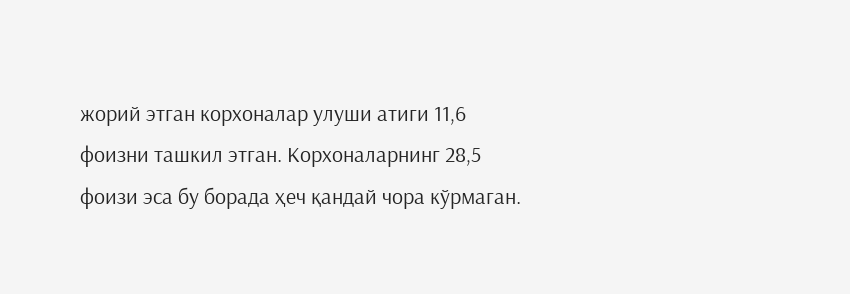жорий этган корхоналар улуши атиги 11,6 фоизни ташкил этган. Корхоналарнинг 28,5 фоизи эса бу борада ҳеч қандай чора кўрмаган.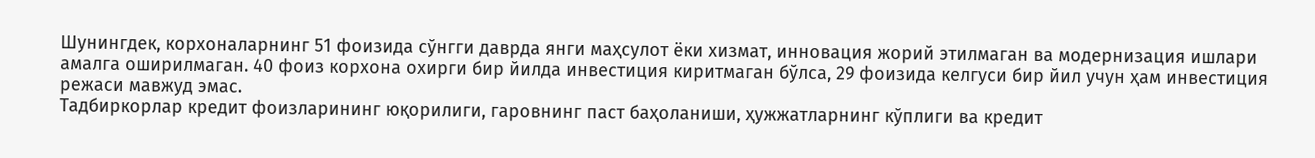Шунингдек, корхоналарнинг 51 фоизида сўнгги даврда янги маҳсулот ёки хизмат, инновация жорий этилмаган ва модернизация ишлари амалга оширилмаган. 40 фоиз корхона охирги бир йилда инвестиция киритмаган бўлса, 29 фоизида келгуси бир йил учун ҳам инвестиция режаси мавжуд эмас.
Тадбиркорлар кредит фоизларининг юқорилиги, гаровнинг паст баҳоланиши, ҳужжатларнинг кўплиги ва кредит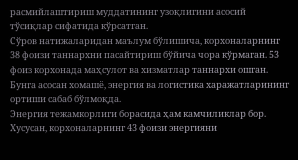расмийлаштириш муддатининг узоқлигини асосий тўсиқлар сифатида кўрсатган.
Сўров натижаларидан маълум бўлишича, корхоналарнинг 38 фоизи таннархни пасайтириш бўйича чора кўрмаган. 53 фоиз корхонада маҳсулот ва хизматлар таннархи ошган. Бунга асосан хомашё, энергия ва логистика харажатларининг ортиши сабаб бўлмоқда.
Энергия тежамкорлиги борасида ҳам камчиликлар бор. Хусусан, корхоналарнинг 43 фоизи энергияни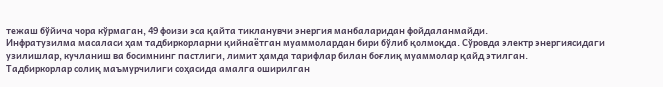тежаш бўйича чора кўрмаган, 49 фоизи эса қайта тикланувчи энергия манбаларидан фойдаланмайди.
Инфратузилма масаласи ҳам тадбиркорларни қийнаётган муаммолардан бири бўлиб қолмоқда. Сўровда электр энергиясидаги узилишлар, кучланиш ва босимнинг пастлиги, лимит ҳамда тарифлар билан боғлиқ муаммолар қайд этилган.
Тадбиркорлар солиқ маъмурчилиги соҳасида амалга оширилган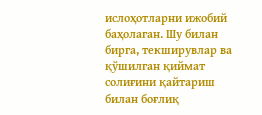ислоҳотларни ижобий баҳолаган. Шу билан бирга, текширувлар ва қўшилган қиймат солиғини қайтариш билан боғлиқ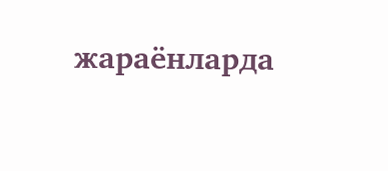жараёнларда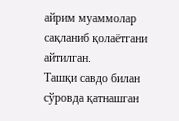айрим муаммолар сақланиб қолаётгани айтилган.
Ташқи савдо билан сўровда қатнашган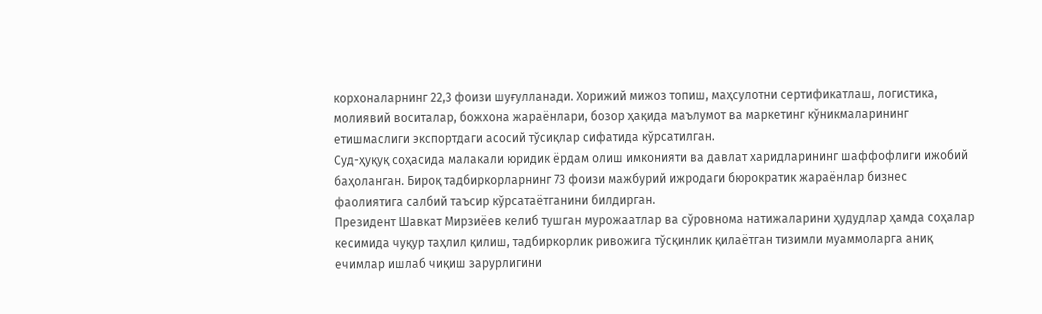корхоналарнинг 22,3 фоизи шуғулланади. Хорижий мижоз топиш, маҳсулотни сертификатлаш, логистика, молиявий воситалар, божхона жараёнлари, бозор ҳақида маълумот ва маркетинг кўникмаларининг етишмаслиги экспортдаги асосий тўсиқлар сифатида кўрсатилган.
Суд-ҳуқуқ соҳасида малакали юридик ёрдам олиш имконияти ва давлат харидларининг шаффофлиги ижобий баҳоланган. Бироқ тадбиркорларнинг 73 фоизи мажбурий ижродаги бюрократик жараёнлар бизнес фаолиятига салбий таъсир кўрсатаётганини билдирган.
Президент Шавкат Мирзиёев келиб тушган мурожаатлар ва сўровнома натижаларини ҳудудлар ҳамда соҳалар кесимида чуқур таҳлил қилиш, тадбиркорлик ривожига тўсқинлик қилаётган тизимли муаммоларга аниқ ечимлар ишлаб чиқиш зарурлигини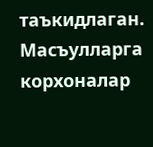таъкидлаган.
Масъулларга корхоналар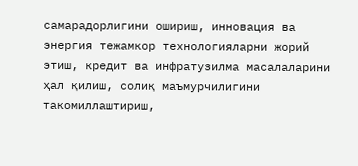самарадорлигини ошириш, инновация ва энергия тежамкор технологияларни жорий этиш, кредит ва инфратузилма масалаларини ҳал қилиш, солиқ маъмурчилигини такомиллаштириш,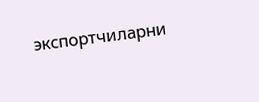экспортчиларни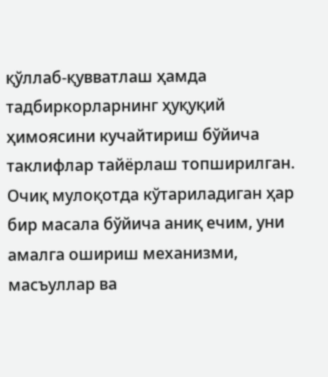қўллаб-қувватлаш ҳамда тадбиркорларнинг ҳуқуқий ҳимоясини кучайтириш бўйича таклифлар тайёрлаш топширилган.
Очиқ мулоқотда кўтариладиган ҳар бир масала бўйича аниқ ечим, уни амалга ошириш механизми, масъуллар ва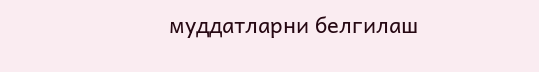муддатларни белгилаш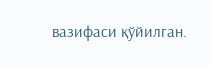вазифаси қўйилган.